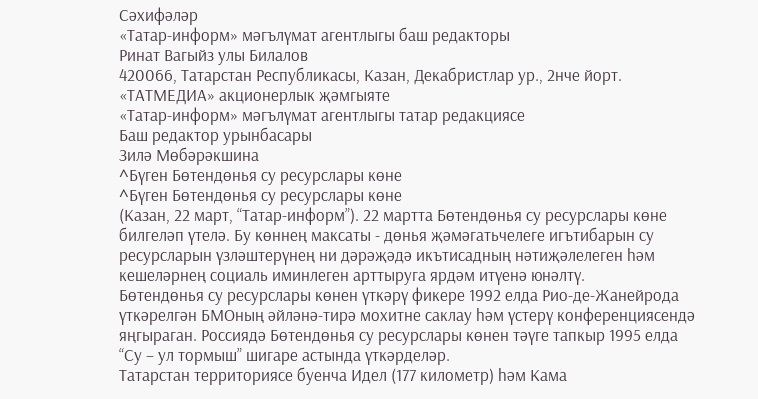Сәхифәләр
«Татар-информ» мәгълүмат агентлыгы баш редакторы
Ринат Вагыйз улы Билалов
420066, Татарстан Республикасы, Казан, Декабристлар ур., 2нче йорт.
«ТАТМЕДИА» акционерлык җәмгыяте
«Татар-информ» мәгълүмат агентлыгы татар редакциясе
Баш редактор урынбасары
Зилә Мөбәрәкшина
^Бүген Бөтендөнья су ресурслары көне
^Бүген Бөтендөнья су ресурслары көне
(Казан, 22 март, “Татар-информ”). 22 мартта Бөтендөнья су ресурслары көне билгеләп үтелә. Бу көннең максаты - дөнья җәмәгатьчелеге игътибарын су ресурсларын үзләштерүнең ни дәрәҗәдә икътисадның нәтиҗәлелеген һәм кешеләрнең социаль иминлеген арттыруга ярдәм итүенә юнәлтү.
Бөтендөнья су ресурслары көнен үткәрү фикере 1992 елда Рио-де-Жанейрода үткәрелгән БМОның әйләнә-тирә мохитне саклау һәм үстерү конференциясендә яңгыраган. Россиядә Бөтендөнья су ресурслары көнен тәүге тапкыр 1995 елда “Су – ул тормыш” шигаре астында үткәрделәр.
Татарстан территориясе буенча Идел (177 километр) һәм Кама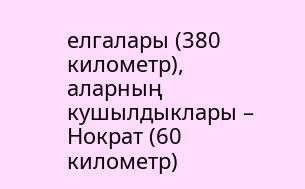елгалары (380 километр), аларның кушылдыклары – Нократ (60 километр)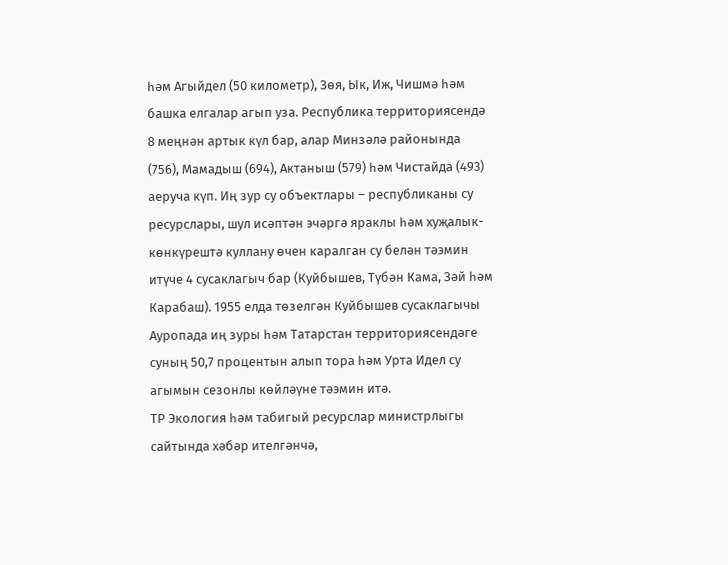һәм Агыйдел (50 километр), Зөя, Ык, Иж, Чишмә һәм башка елгалар агып уза. Республика территориясендә 8 меңнән артык күл бар, алар Минзәлә районында (756), Мамадыш (694), Актаныш (579) һәм Чистайда (493) аеруча күп. Иң зур су объектлары – республиканы су ресурслары, шул исәптән эчәргә яраклы һәм хуҗалык-көнкүрештә куллану өчен каралган су белән тәэмин итүче 4 сусаклагыч бар (Куйбышев, Түбән Кама, Зәй һәм Карабаш). 1955 елда төзелгән Куйбышев сусаклагычы Ауропада иң зуры һәм Татарстан территориясендәге суның 50,7 процентын алып тора һәм Урта Идел су агымын сезонлы көйләүне тәэмин итә.
ТР Экология һәм табигый ресурслар министрлыгы сайтында хәбәр ителгәнчә,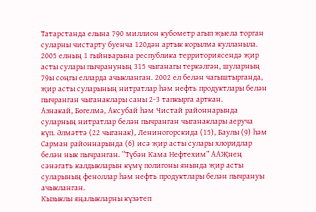Татарстанда елына 790 миллион кубометр агып җыела торган суларны чистарту буенча 120дән артык корылма кулланыла. 2005 елның 1 гыйнварына республика территориясендә җир асты сулары пычрануның 315 чыганагы теркәлгән, шуларның 79ы соңгы елларда ачыкланган. 2002 ел белән чагыштырганда, җир асты суларының нитратлар һәм нефть продуктлары белән пычранган чыганаклары саны 2-3 тапкырга арткан.
Азнакай, Бөгелмә, Аксубай һәм Чистай районнарында суларның нитратлар белән пычранган чыганаклары аеруча күп. Әлмәттә (22 чыганак), Лениногорскида (15), Баулы (9) һәм Сарман районнарында (6) исә җир асты сулары хлоридлар белән нык пычранган. “Түбән Кама Нефтехим” ААҖнең сәнәгать калдыкларын күмү полигоны янында җир асты суларының феноллар һәм нефть продуктлары белән пычрануы ачыкланган.
Кызыклы яңалыкларны күзәтеп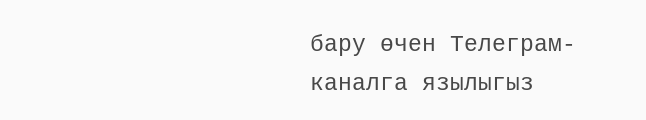бару өчен Телеграм-каналга язылыгыз